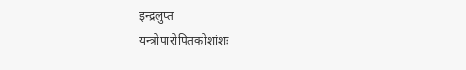इन्द्रलुप्त
यन्त्रोपारोपितकोशांशः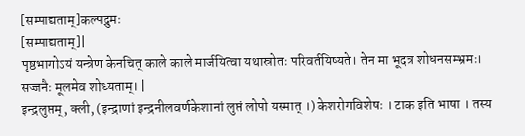[सम्पाद्यताम्]कल्पद्रुमः
[सम्पाद्यताम्]|
पृष्ठभागोऽयं यन्त्रेण केनचित् काले काले मार्जयित्वा यथास्रोतः परिवर्तयिष्यते। तेन मा भूदत्र शोधनसम्भ्रमः। सज्जनैः मूलमेव शोध्यताम्। |
इन्द्रलुप्तम्, क्ली, (इन्द्राणां इन्द्रनीलवर्णकेशानां लुप्तं लोपो यस्मात् ।) केशरोगविशेषः । टाक इति भाषा । तस्य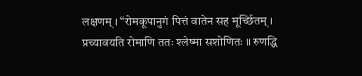लक्षणम् । “रोमकूपानुगं पित्तं वातेन सह मूर्च्छितम् । प्रच्यावयति रोमाणि ततः श्लेष्मा सशोणितः ॥ रुणद्धि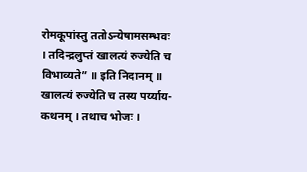रोमकूपांस्तु ततोऽन्येषामसम्भवः । तदिन्द्रलुप्तं खालत्यं रुज्येति च विभाव्यते” ॥ इति निदानम् ॥ खालत्यं रुज्येति च तस्य पर्य्याय- कथनम् । तथाच भोजः ।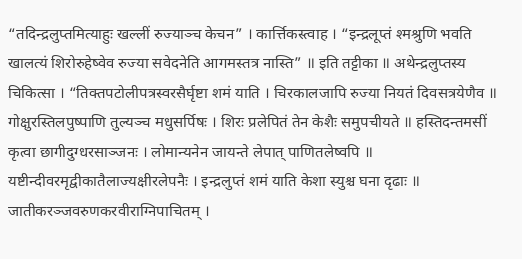“तदिन्द्रलुप्तमित्याहुः खल्लीं रुज्याञ्च केचन” । कार्त्तिकस्त्वाह । “इन्द्रलूप्तं श्मश्रुणि भवति खालत्यं शिरोरुहेष्वेव रुज्या सवेदनेति आगमस्तत्र नास्ति” ॥ इति तट्टीका ॥ अथेन्द्रलुप्तस्य चिकित्सा । “तिक्तपटोलीपत्रस्वरसैर्घृष्टा शमं याति । चिरकालजापि रुज्या नियतं दिवसत्रयेणैव ॥ गोक्षुरस्तिलपुष्पाणि तुल्यञ्च मधुसर्पिषः । शिरः प्रलेपितं तेन केशैः समुपचीयते ॥ हस्तिदन्तमसीं कृत्वा छागीदुग्धरसाञ्जनः । लोमान्यनेन जायन्ते लेपात् पाणितलेष्वपि ॥ यष्टीन्दीवरमृद्वीकातैलाज्यक्षीरलेपनैः । इन्द्रलुप्तं शमं याति केशा स्युश्च घना दृढाः ॥ जातीकरञ्जवरुणकरवीराग्निपाचितम् ।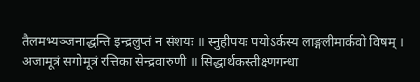तैलमभ्यञ्जनाद्धन्ति इन्द्रलुप्तं न संशयः ॥ स्नुहीपयः पयोऽर्कस्य लाङ्गलीमार्कवो विषम् । अजामूत्रं सगोमूत्रं रत्तिका सेन्द्रवारुणी ॥ सिद्धार्थकस्तीक्ष्णगन्धा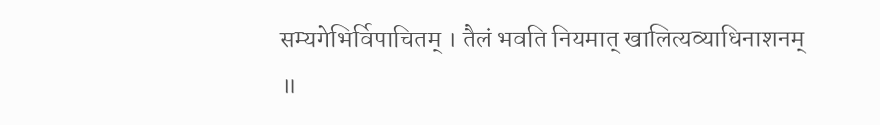सम्यगेभिर्विपाचितम् । तैलं भवति नियमात् खालित्यव्याधिनाशनम् ॥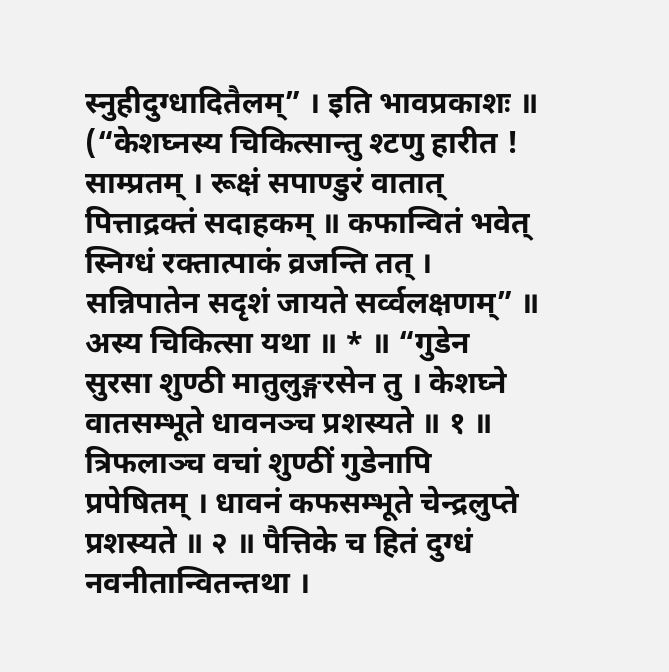स्नुहीदुग्धादितैलम्” । इति भावप्रकाशः ॥ (“केशघ्नस्य चिकित्सान्तु श्टणु हारीत ! साम्प्रतम् । रूक्षं सपाण्डुरं वातात् पित्ताद्रक्तं सदाहकम् ॥ कफान्वितं भवेत् स्निग्धं रक्तात्पाकं व्रजन्ति तत् । सन्निपातेन सदृशं जायते सर्व्वलक्षणम्” ॥ अस्य चिकित्सा यथा ॥ * ॥ “गुडेन सुरसा शुण्ठी मातुलुङ्गरसेन तु । केशघ्ने वातसम्भूते धावनञ्च प्रशस्यते ॥ १ ॥ त्रिफलाञ्च वचां शुण्ठीं गुडेनापि प्रपेषितम् । धावनं कफसम्भूते चेन्द्रलुप्ते प्रशस्यते ॥ २ ॥ पैत्तिके च हितं दुग्धं नवनीतान्वितन्तथा ।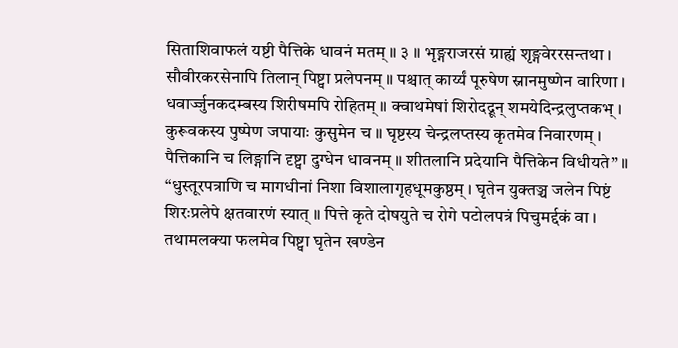सिताशिवाफलं यष्टी पैत्तिके धावनं मतम् ॥ ३ ॥ भृङ्गराजरसं ग्राह्यं शृङ्गवेररसन्तथा । सौवीरकरसेनापि तिलान् पिष्ट्वा प्रलेपनम् ॥ पश्चात् कार्य्यं पूरुषेण स्नानमुष्णेन वारिणा । धवार्ज्जुनकदम्बस्य शिरीषमपि रोहितम् ॥ क्वाथमेषां शिरोदद्रून् शमयेदिन्द्रलुप्तकभ् । कुरूवकस्य पुष्पेण जपायाः कुसुमेन च ॥ घृष्टस्य चेन्द्रलप्तस्य कृतमेव निवारणम् । पैत्तिकानि च लिङ्गानि दृष्ट्वा दुग्धेन धावनम् ॥ शीतलानि प्रदेयानि पैत्तिकेन विधीयते” ॥ “धुस्तूरपत्राणि च मागधीनां निशा विशालागृहधूमकुष्ठम् । घृतेन युक्तञ्च जलेन पिष्टं शिरःप्रलेपे क्षतवारणं स्यात् ॥ पित्ते कृते दोषयुते च रोगे पटोलपत्रं पिचुमर्द्दकं वा । तथामलक्या फलमेव पिष्ट्वा घृतेन खण्डेन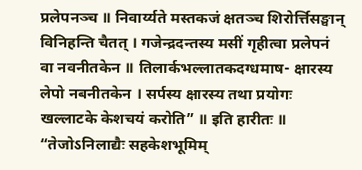प्रलेपनञ्च ॥ निवार्य्यते मस्तकजं क्षतञ्च शिरोर्त्तिसङ्घान् विनिहन्ति चैतत् । गजेन्द्रदन्तस्य मसीं गृहीत्वा प्रलेपनं वा नवनीतकेन ॥ तिलार्कभल्लातकदग्धमाष- क्षारस्य लेपो नबनीतकेन । सर्पस्य क्षारस्य तथा प्रयोगः खल्लाटके केशचयं करोति” ॥ इति हारीतः ॥ “तेजोऽनिलाद्यैः सहकेशभूमिम्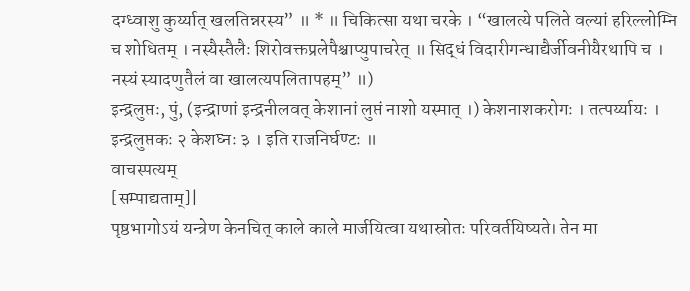दग्ध्वाशु कुर्य्यात् खलतिन्नरस्य” ॥ * ॥ चिकित्सा यथा चरके । “खालत्ये पलिते वल्यां हरिल्लोम्नि च शोधितम् । नस्यैस्तैलैः शिरोवक्तप्रलेपैश्चाप्युपाचरेत् ॥ सिद्धं विदारीगन्धाद्यैर्जीवनीयैरथापि च । नस्यं स्यादणुतैलं वा खालत्यपलितापहम्” ॥)
इन्द्रलुप्तः, पुं, (इन्द्राणां इन्द्रनीलवत् केशानां लुप्तं नाशो यस्मात् ।) केशनाशकरोगः । तत्पर्य्यायः । इन्द्रलुप्तकः २ केशघ्नः ३ । इति राजनिर्घण्टः ॥
वाचस्पत्यम्
[सम्पाद्यताम्]|
पृष्ठभागोऽयं यन्त्रेण केनचित् काले काले मार्जयित्वा यथास्रोतः परिवर्तयिष्यते। तेन मा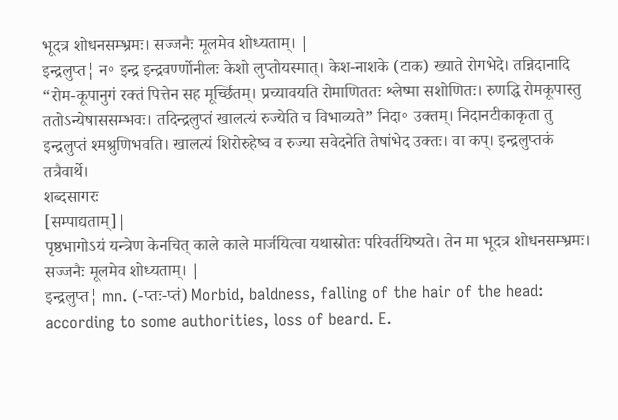भूदत्र शोधनसम्भ्रमः। सज्जनैः मूलमेव शोध्यताम्। |
इन्द्रलुप्त¦ न॰ इन्द्र इन्द्रवर्ण्णोनीलः केशो लुप्तोयस्मात्। केश-नाशके (टाक) ख्याते रोगभेदे। तन्निदानादि
“रोम-कूपानुगं रक्तं पित्तेन सह मूर्च्छितम्। प्रच्यावयति रोमाणिततः श्लेष्मा सशोणितः। रुणद्धि रोमकूपास्तु ततोऽन्येषाससम्भवः। तदिन्द्रलुप्तं खालत्यं रुज्येति च विभाव्यते” निदा॰ उक्तम्। निदानटीकाकृता तु इन्द्रलुप्तं श्मश्रुणिभवति। खालत्यं शिरोरुहेष्व व रुज्या सवेदनेति तेषांभेद उक्तः। वा कप्। इन्द्रलुप्तकं तत्रैवार्थे।
शब्दसागरः
[सम्पाद्यताम्]|
पृष्ठभागोऽयं यन्त्रेण केनचित् काले काले मार्जयित्वा यथास्रोतः परिवर्तयिष्यते। तेन मा भूदत्र शोधनसम्भ्रमः। सज्जनैः मूलमेव शोध्यताम्। |
इन्द्रलुप्त¦ mn. (-प्तः-प्तं) Morbid, baldness, falling of the hair of the head: according to some authorities, loss of beard. E.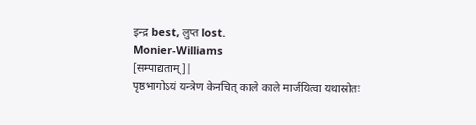इन्द्र best, लुप्त lost.
Monier-Williams
[सम्पाद्यताम्]|
पृष्ठभागोऽयं यन्त्रेण केनचित् काले काले मार्जयित्वा यथास्रोतः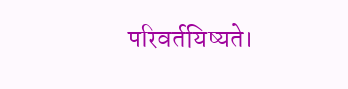परिवर्तयिष्यते।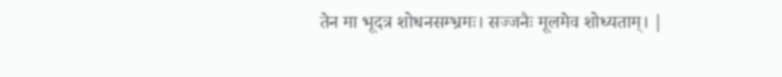तेन मा भूदत्र शोधनसम्भ्रमः। सज्जनैः मूलमेव शोध्यताम्। |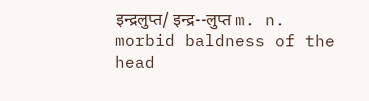इन्द्रलुप्त/ इन्द्र--लुप्त m. n. morbid baldness of the head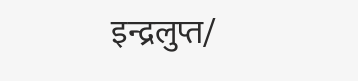इन्द्रलुप्त/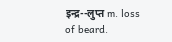इन्द्र--लुप्त m. loss of beard.